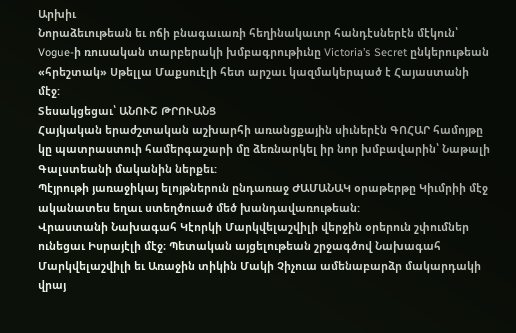Արխիւ
Նորաձեւութեան եւ ոճի բնագաւառի հեղինակաւոր հանդէսներէն մէկուն՝ Vogue-ի ռուսական տարբերակի խմբագրութիւնը Victoria’s Secret ընկերութեան «հրեշտակ» Սթելլա Մաքսուէլի հետ արշաւ կազմակերպած է Հայաստանի մէջ:
Տեսակցեցաւ՝ ԱՆՈՒՇ ԹՐՈՒԱՆՑ
Հայկական երաժշտական աշխարհի առանցքային սիւներէն ԳՈՀԱՐ համոյթը կը պատրաստուի համերգաշարի մը ձեռնարկել իր նոր խմբավարին՝ Նաթալի Գալստեանի մականին ներքեւ:
Պէյրութի յառաջիկայ ելոյթներուն ընդառաջ ԺԱՄԱՆԱԿ օրաթերթը Կիւմրիի մէջ ականատես եղաւ ստեղծուած մեծ խանդավառութեան:
Վրաստանի Նախագահ Կէորկի Մարկվելաշվիլի վերջին օրերուն շփումներ ունեցաւ Իսրայէլի մէջ։ Պետական այցելութեան շրջագծով Նախագահ Մարկվելաշվիլի եւ Առաջին տիկին Մակի Չիչուա ամենաբարձր մակարդակի վրայ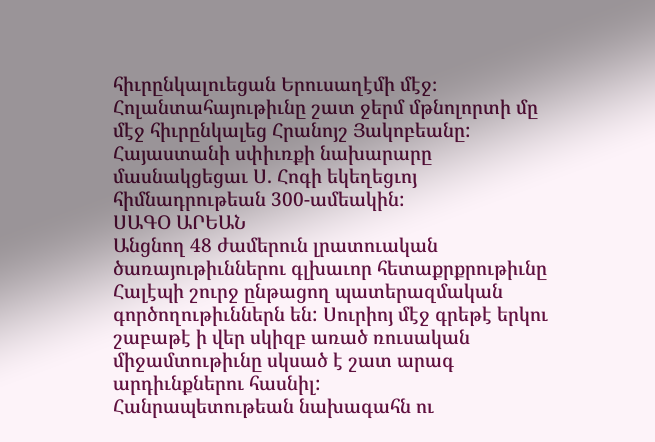հիւրընկալուեցան Երուսաղէմի մէջ։
Հոլանտահայութիւնը շատ ջերմ մթնոլորտի մը մէջ հիւրընկալեց Հրանոյշ Յակոբեանը:
Հայաստանի սփիւռքի նախարարը մասնակցեցաւ Ս. Հոգի եկեղեցւոյ հիմնադրութեան 300-ամեակին:
ՍԱԳՕ ԱՐԵԱՆ
Անցնող 48 ժամերուն լրատուական ծառայութիւններու գլխաւոր հետաքրքրութիւնը Հալէպի շուրջ ընթացող պատերազմական գործողութիւններն են: Սուրիոյ մէջ գրեթէ երկու շաբաթէ ի վեր սկիզբ առած ռուսական միջամտութիւնը սկսած է շատ արագ արդիւնքներու հասնիլ:
Հանրապետութեան նախագահն ու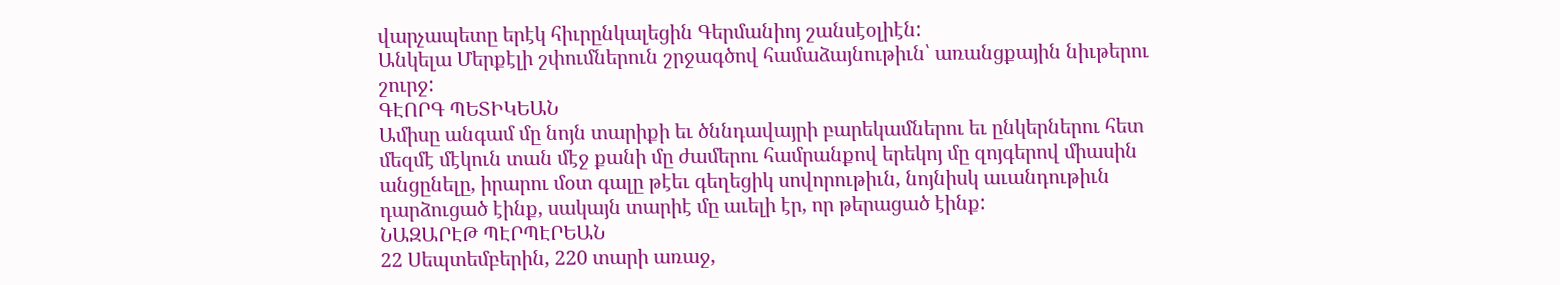վարչապետը երէկ հիւրընկալեցին Գերմանիոյ շանսէօլիէն:
Անկելա Մերքէլի շփումներուն շրջագծով համաձայնութիւն՝ առանցքային նիւթերու շուրջ:
ԳԷՈՐԳ ՊԵՏԻԿԵԱՆ
Ամիսը անգամ մը նոյն տարիքի եւ ծննդավայրի բարեկամներու եւ ընկերներու հետ մեզմէ մէկուն տան մէջ քանի մը ժամերու համրանքով երեկոյ մը զոյգերով միասին անցընելը, իրարու մօտ գալը թէեւ գեղեցիկ սովորութիւն, նոյնիսկ աւանդութիւն դարձուցած էինք, սակայն տարիէ մը աւելի էր, որ թերացած էինք:
ՆԱԶԱՐԷԹ ՊԷՐՊԷՐԵԱՆ
22 Սեպտեմբերին, 220 տարի առաջ,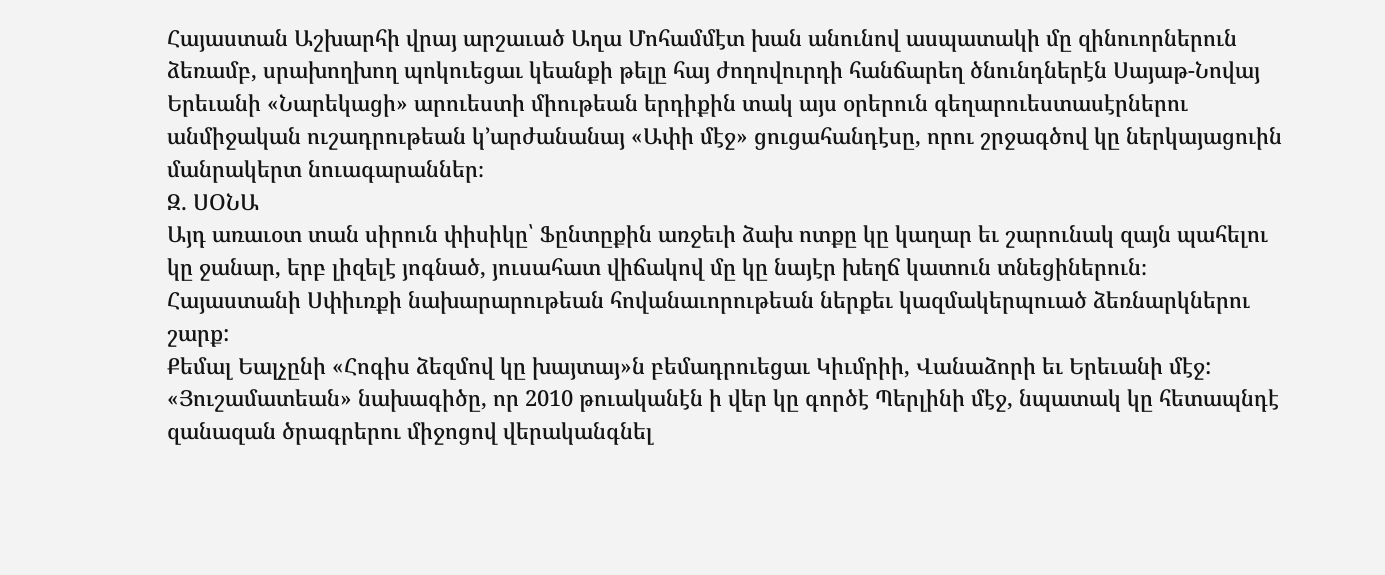Հայաստան Աշխարհի վրայ արշաւած Աղա Մոհամմէտ խան անունով ասպատակի մը զինուորներուն ձեռամբ, սրախողխող պոկուեցաւ կեանքի թելը հայ ժողովուրդի հանճարեղ ծնունդներէն Սայաթ-Նովայ
Երեւանի «Նարեկացի» արուեստի միութեան երդիքին տակ այս օրերուն գեղարուեստասէրներու անմիջական ուշադրութեան կ՚արժանանայ «Ափի մէջ» ցուցահանդէսը, որու շրջագծով կը ներկայացուին մանրակերտ նուագարաններ։
Զ. ՍՕՆԱ
Այդ առաւօտ տան սիրուն փիսիկը՝ Ֆընտըքին առջեւի ձախ ոտքը կը կաղար եւ շարունակ զայն պահելու կը ջանար, երբ լիզելէ յոգնած, յուսահատ վիճակով մը կը նայէր խեղճ կատուն տնեցիներուն։
Հայաստանի Սփիւռքի նախարարութեան հովանաւորութեան ներքեւ կազմակերպուած ձեռնարկներու շարք:
Քեմալ Եալչընի «Հոգիս ձեզմով կը խայտայ»ն բեմադրուեցաւ Կիւմրիի, Վանաձորի եւ Երեւանի մէջ:
«Յուշամատեան» նախագիծը, որ 2010 թուականէն ի վեր կը գործէ Պերլինի մէջ, նպատակ կը հետապնդէ զանազան ծրագրերու միջոցով վերականգնել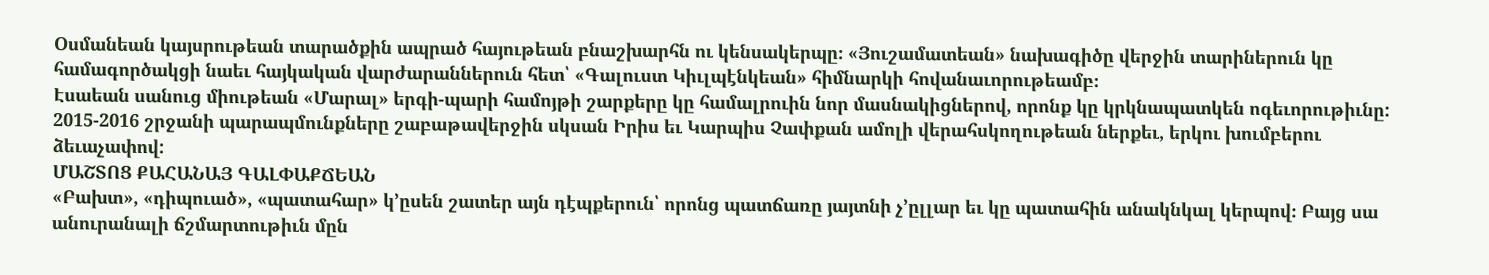Օսմանեան կայսրութեան տարածքին ապրած հայութեան բնաշխարհն ու կենսակերպը։ «Յուշամատեան» նախագիծը վերջին տարիներուն կը համագործակցի նաեւ հայկական վարժարաններուն հետ՝ «Գալուստ Կիւլպէնկեան» հիմնարկի հովանաւորութեամբ։
Էսաեան սանուց միութեան «Մարալ» երգի-պարի համոյթի շարքերը կը համալրուին նոր մասնակիցներով, որոնք կը կրկնապատկեն ոգեւորութիւնը:
2015-2016 շրջանի պարապմունքները շաբաթավերջին սկսան Իրիս եւ Կարպիս Չափքան ամոլի վերահսկողութեան ներքեւ, երկու խումբերու ձեւաչափով:
ՄԱՇՏՈՑ ՔԱՀԱՆԱՅ ԳԱԼՓԱՔՃԵԱՆ
«Բախտ», «դիպուած», «պատահար» կ՚ըսեն շատեր այն դէպքերուն՝ որոնց պատճառը յայտնի չ՚ըլլար եւ կը պատահին անակնկալ կերպով։ Բայց սա անուրանալի ճշմարտութիւն մըն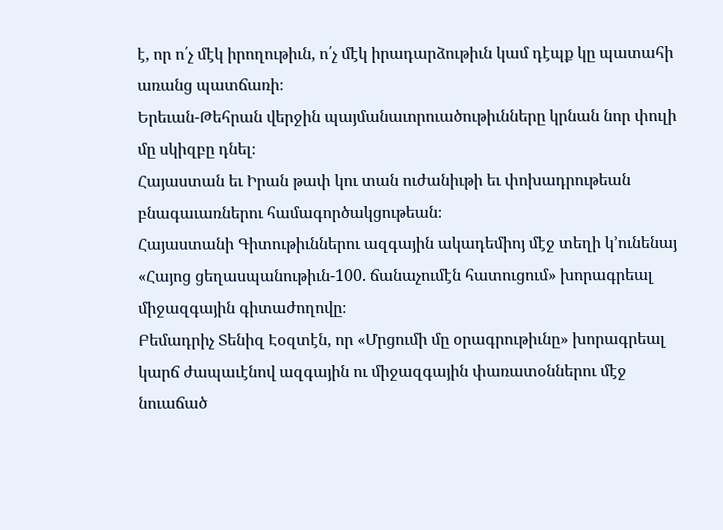է, որ ո՛չ մէկ իրողութիւն, ո՛չ մէկ իրադարձութիւն կամ դէպք կը պատահի առանց պատճառի։
Երեւան-Թեհրան վերջին պայմանաւորուածութիւնները կրնան նոր փուլի մը սկիզբը դնել։
Հայաստան եւ Իրան թափ կու տան ուժանիւթի եւ փոխադրութեան բնագաւառներու համագործակցութեան։
Հայաստանի Գիտութիւններու ազգային ակադեմիոյ մէջ տեղի կ՚ունենայ «Հայոց ցեղասպանութիւն-100. ճանաչումէն հատուցում» խորագրեալ միջազգային գիտաժողովը։
Բեմադրիչ Տենիզ Էօզտէն, որ «Մրցումի մը օրագրութիւնը» խորագրեալ կարճ ժապաւէնով ազգային ու միջազգային փառատօններու մէջ նուաճած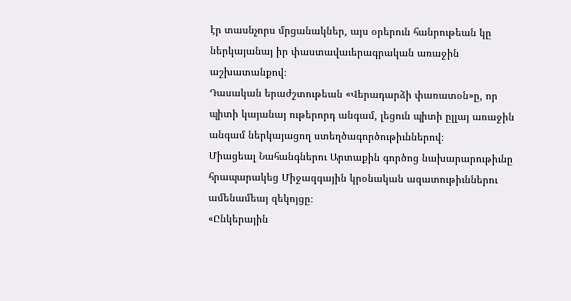էր տասնչորս մրցանակներ, այս օրերուն հանրութեան կը ներկայանայ իր փաստավաւերագրական առաջին աշխատանքով։
Դասական երաժշտութեան «Վերադարձի փառատօն»ը, որ պիտի կայանայ ութերորդ անգամ, լեցուն պիտի ըլլայ առաջին անգամ ներկայացող ստեղծագործութիւններով։
Միացեալ Նահանգներու Արտաքին գործոց նախարարութիւնը հրապարակեց Միջազգային կրօնական ազատութիւններու ամենամեայ զեկոյցը։
«Ընկերային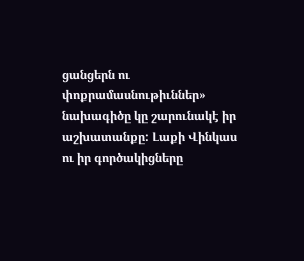ցանցերն ու փոքրամասնութիւններ» նախագիծը կը շարունակէ իր աշխատանքը: Լաքի Վինկաս ու իր գործակիցները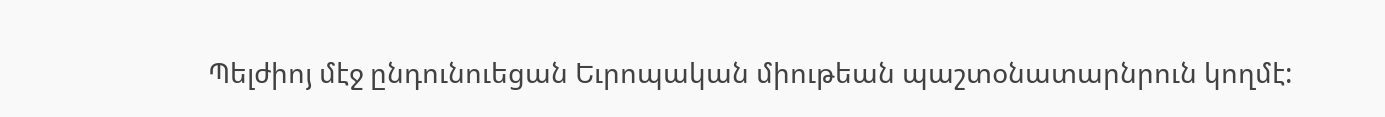Պելժիոյ մէջ ընդունուեցան Եւրոպական միութեան պաշտօնատարնրուն կողմէ: